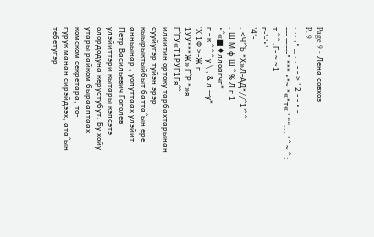Page 9 - Лена совхоз
P. 9
. .. ,• _ . . - - > ' 2 - - • -
--- —---" *** •*~ *«*т« ' ““... ' ^ ~ ^ : т ^ ^ .Г- ~ ~1
г-'-'•'
'4‘-
. <Ч'^Ь *Х»Л-АД*//^1'^ ^
. Ш М ф Ш ^ % Л г 1 •^«■♦ллоагчг*
г - к ^ ^ ^ у \ , & л --у*
'X 1Ф >-Ж г
1УУ***Ж» Г^Р *»я Г^ГУ«Т1РУГ1Гя^^
илиитин ортоку тарбахтарынан сууйугэр туйэн эрэр кыырыктыйбыт батта^ын ере
анньынар , уопуттаах улэйит Петр Васильевич Гоголев улэйиттэри кытары кэпсэтэ
олордодуна керустубут. Бу хойу утары райком бырааптаах комском секретара, то-
гурук манан сирэйдээх, ата^ын тебетугэр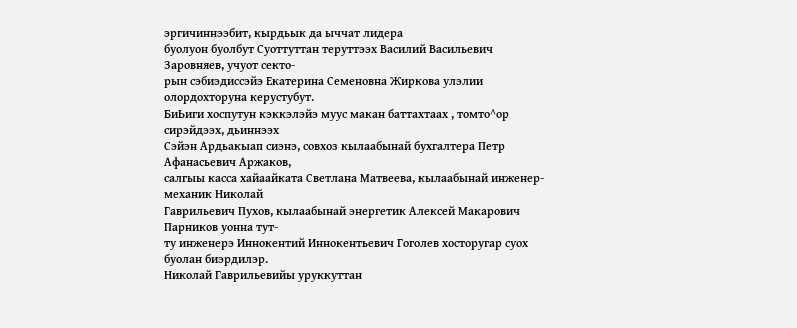эргичиннээбит, кырдьык да ыччат лидера
буолуон буолбут Суоттуттан теруттээх Василий Васильевич Заровняев, учуот секто-
рын сэбиэдиссэйэ Екатерина Семеновна Жиркова улэлии олордохторуна керустубут.
БиЬиги хоспутун кэккэлэйэ муус макан баттахтаах , томто^ор сирэйдээх, дьиннээх
Сэйэн Ардьакыап сиэнэ, совхоз кылаабынай бухгалтера Петр Афанасьевич Аржаков,
салгыы касса хайаайката Светлана Матвеева, кылаабынай инженер-механик Николай
Гаврильевич Пухов, кылаабынай энергетик Алексей Макарович Парников уонна тут-
ту инженерэ Иннокентий Иннокентьевич Гоголев хосторугар суох буолан биэрдилэр.
Николай Гаврильевийы уруккуттан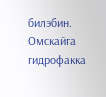билэбин. Омскайга гидрофакка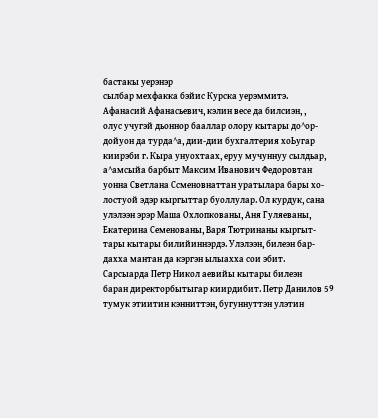бастакы уерэнэр
сылбар мехфакка бэйис Курска уерэммитэ.
Афанасий Афанасьевич, кэлин весе да билсиэн, ,
олус учугэй дьоннор бааллар олору кытары до^ор-
дойуон да турда^а, дии-дии бухгалтерия хоЬугар
киирэби г. Кыра унуохтаах, еруу мучуннуу сылдьар,
а^амсыйа барбыт Максим Иванович Федоровтан
уонна Светлана Ссменовнаттан уратылара бары хо-
лостуой эдэр кыргыттар буоллулар. Ол курдук, сана
улэлээн эрэр Маша Охлопкованы, Аня Гуляеваны,
Екатерина Семенованы, Варя Тютринаны кыргыт-
тары кытары билийиннэрдэ. Улэлээн, билеэн бар-
дахха мантан да кэргэн ылыахха сои эбит.
Сарсыарда Петр Никол аевийы кытары билеэн
баран директорбытыгар киирдибит. Петр Данилов 59
тумук этиитин кэнниттэн, бугуннуттэн улэтин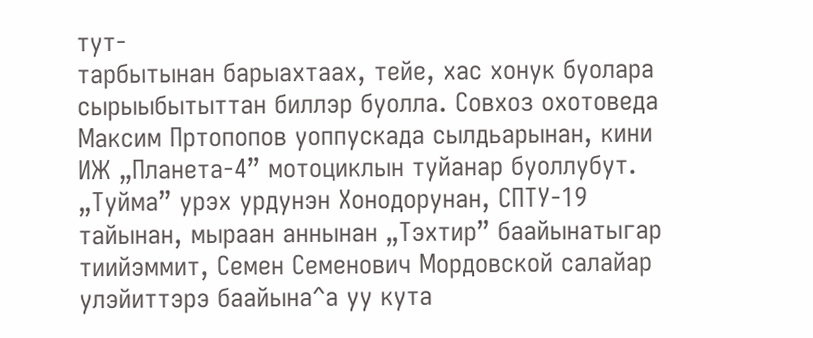тут-
тарбытынан барыахтаах, тейе, хас хонук буолара
сырыыбытыттан биллэр буолла. Совхоз охотоведа
Максим Пртопопов уоппускада сылдьарынан, кини
ИЖ „Планета-4” мотоциклын туйанар буоллубут.
„Туйма” урэх урдунэн Хонодорунан, СПТУ-19
тайынан, мыраан аннынан „Тэхтир” баайынатыгар
тиийэммит, Семен Семенович Мордовской салайар улэйиттэрэ баайына^а уу кута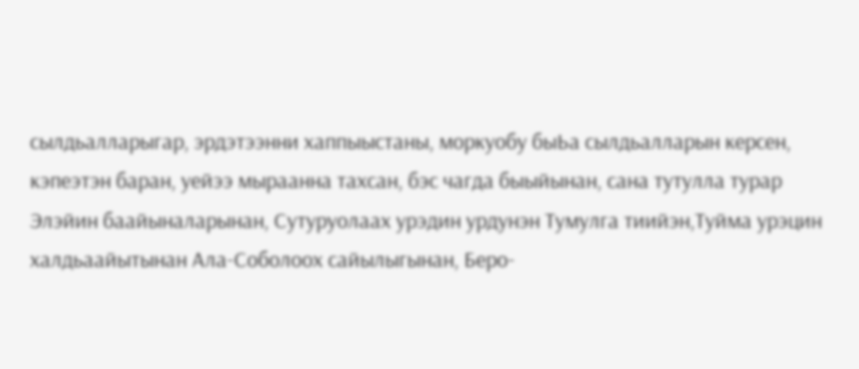сылдьалларыгар, эрдэтээнни хаппыыстаны, моркуобу быЬа сылдьалларын керсен,
кэпеэтэн баран, уейээ мыраанна тахсан, бэс чагда быыйынан, сана тутулла турар
Элэйин баайыналарынан, Сутуруолаах урэдин урдунэн Тумулга тиийэн,Туйма урэцин
халдьаайытынан Ала-Соболоох сайылыгынан, Беро-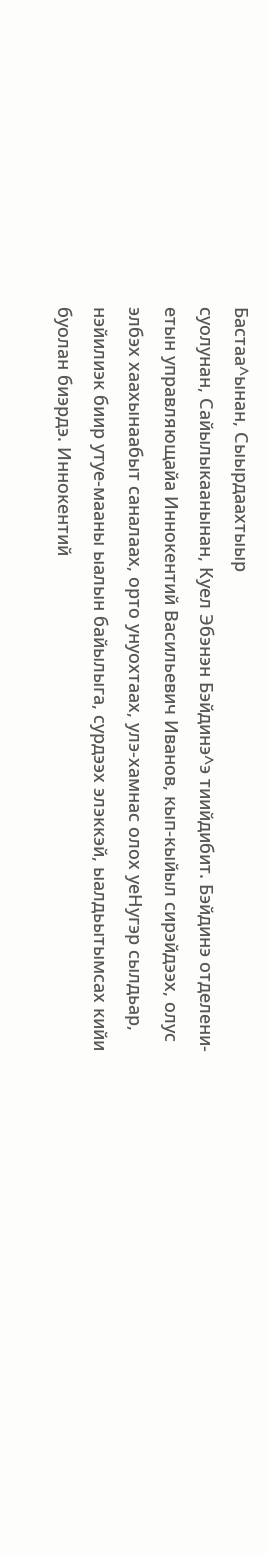Бастаа^ынан, Сыырдаахтыыр
суолунан, Сайылыкаанынан, Куел Эбэнэн Бэйдинэ^э тиийдибит. Бэйдинэ отделени-
етын управляющайа Иннокентий Васильевич Иванов, кып-кыйыл сирэйдээх, олус
элбэх хаахынаабыт саналаах, орто унуохтаах, улэ-хамнас олох уеНугэр сылдьар,
нэйилиэк биир утуе-мааны ыалын байылыга, сурдээх элэккэй, ыалдьытымсах кийи
буолан биэрдэ. Иннокентий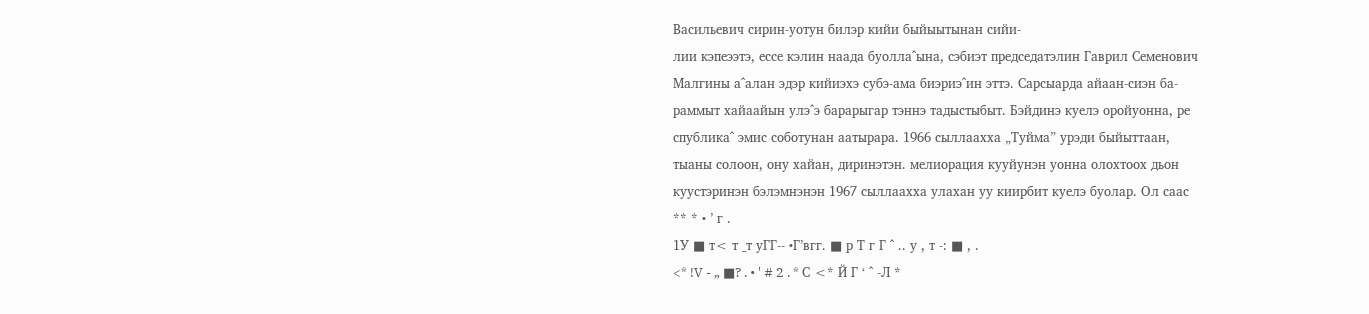Васильевич сирин-уотун билэр кийи быйыытынан сийи-
лии кэпеээтэ, ессе кэлин наада буолла^ына, сэбиэт председатэлин Гаврил Семенович
Малгины а^алан эдэр кийиэхэ субэ-ама биэриэ^ин эттэ. Сарсыарда айаан-сиэн ба-
раммыт хайаайын улэ^э барарыгар тэннэ тадыстыбыт. Бэйдинэ куелэ оройуонна, ре
спублика^ эмис соботунан аатырара. 1966 сыллаахха „Туйма” урэди быйыттаан,
тыаны солоон, ону хайан, диринэтэн. мелиорация кууйунэн уонна олохтоох дьон
куустэринэн бэлэмнэнэн 1967 сыллаахха улахан уу киирбит куелэ буолар. Ол саас
** * • ’ г .
1У ■ т< т _т уГГ-- •Г’вгг. ■ р Т г Г ^ .. у , т -: ■ , .
<* !V - „ ■? . • ' # 2 . * С <* Й Г ‘ ^ -Л *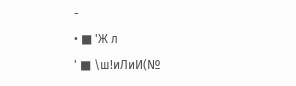-
• ■ 'Ж л
' ■ \ш!иЛиИ(№